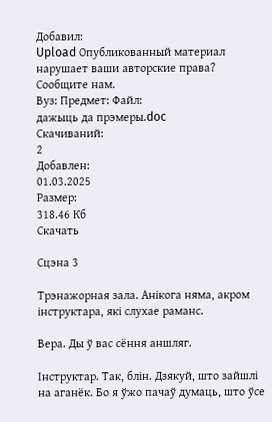Добавил:
Upload Опубликованный материал нарушает ваши авторские права? Сообщите нам.
Вуз: Предмет: Файл:
дажыць да прэмеры.doc
Скачиваний:
2
Добавлен:
01.03.2025
Размер:
318.46 Кб
Скачать

Сцэна 3

Трэнажорная зала. Анікога няма, акром інструктара, які слухае раманс.

Вера. Ды ў вас сёння аншляг.

Інструктар. Так, блін. Дзякуй, што зайшлі на аганёк. Бо я ўжо пачаў думаць, што ўсе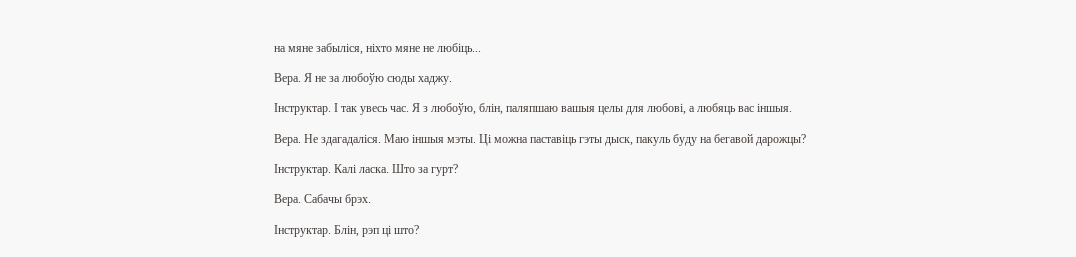на мяне забыліся, ніхто мяне не любіць...

Вера. Я не за любоўю сюды хаджу.

Інструктар. І так увесь час. Я з любоўю, блін, паляпшаю вашыя целы для любові, а любяць вас іншыя.

Вера. Не здагадаліся. Маю іншыя мэты. Ці можна паставіць гэты дыск, пакуль буду на бегавой дарожцы?

Інструктар. Калі ласка. Што за гурт?

Вера. Сабачы брэх.

Інструктар. Блін, рэп ці што?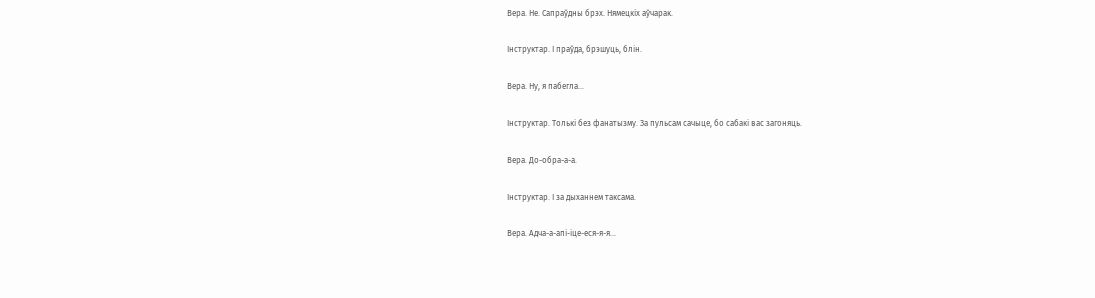Вера. Не. Сапраўдны брэх. Нямецкіх аўчарак.

Інструктар. І праўда, брэшуць, блін.

Вера. Ну, я пабегла...

Інструктар. Толькі без фанатызму. За пульсам сачыце, бо сабакі вас загоняць.

Вера. До-обра-а-а.

Інструктар. І за дыханнем таксама.

Вера. Адча-а-апі-іце-еся-я-я...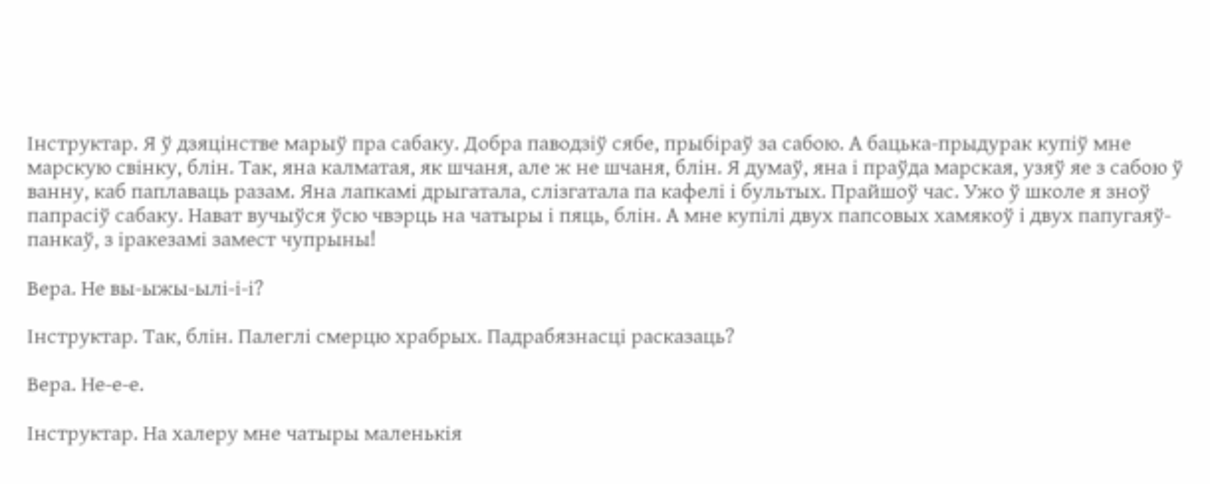Інструктар. Я ў дзяцінстве марыў пра сабаку. Добра паводзіў сябе, прыбіраў за сабою. А бацька-прыдурак купіў мне марскую свінку, блін. Так, яна калматая, як шчаня, але ж не шчаня, блін. Я думаў, яна і праўда марская, узяў яе з сабою ў ванну, каб паплаваць разам. Яна лапкамі дрыгатала, слізгатала па кафелі і бультых. Прайшоў час. Ужо ў школе я зноў папрасіў сабаку. Нават вучыўся ўсю чвэрць на чатыры і пяць, блін. А мне купілі двух папсовых хамякоў і двух папугаяў-панкаў, з іракезамі замест чупрыны!

Вера. Не вы-ыжы-ылі-і-і?

Інструктар. Так, блін. Палеглі смерцю храбрых. Падрабязнасці расказаць?

Вера. Не-е-е.

Інструктар. На халеру мне чатыры маленькія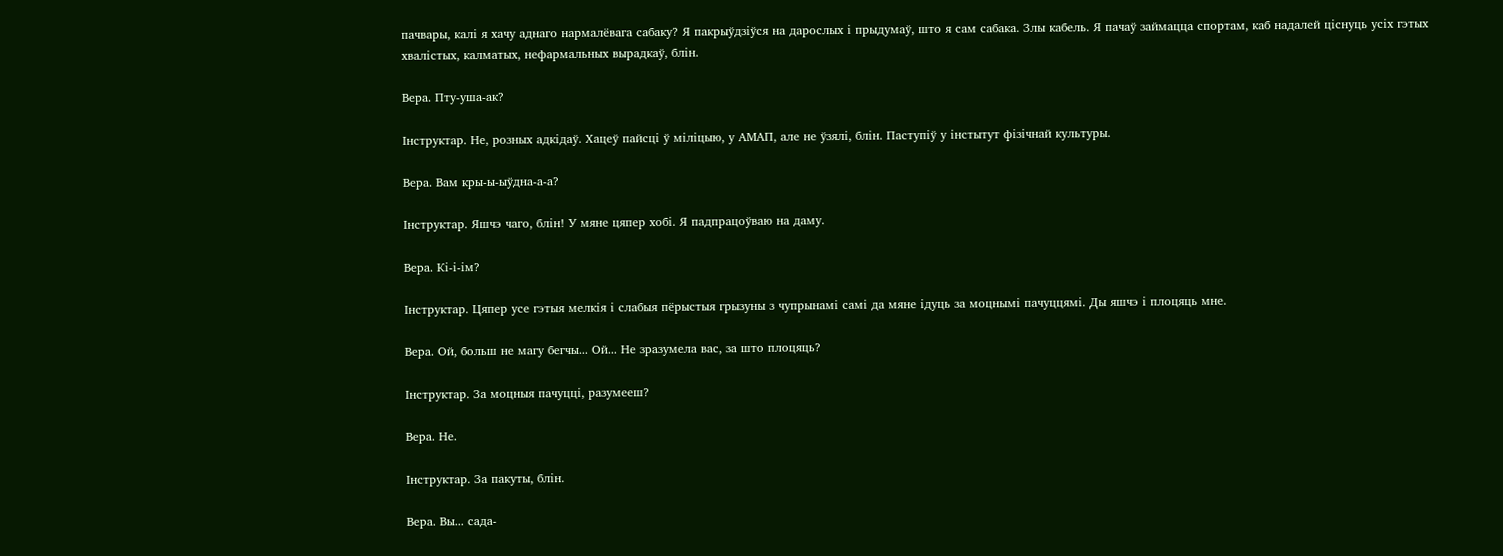пачвары, калі я хачу аднаго нармалёвага сабаку? Я пакрыўдзіўся на дарослых і прыдумаў, што я сам сабака. Злы кабель. Я пачаў займацца спортам, каб надалей ціснуць усіх гэтых хвалістых, калматых, нефармальных вырадкаў, блін.

Вера. Пту-уша-ак?

Інструктар. Не, розных адкідаў. Хацеў пайсці ў міліцыю, у АМАП, але не ўзялі, блін. Паступіў у інстытут фізічнай культуры.

Вера. Вам кры-ы-ыўдна-а-а?

Інструктар. Яшчэ чаго, блін! У мяне цяпер хобі. Я падпрацоўваю на даму.

Вера. Кі-і-ім?

Інструктар. Цяпер усе гэтыя мелкія і слабыя пёрыстыя грызуны з чупрынамі самі да мяне ідуць за моцнымі пачуццямі. Ды яшчэ і плоцяць мне.

Вера. Ой, больш не магу бегчы... Ой... Не зразумела вас, за што плоцяць?

Інструктар. За моцныя пачуцці, разумееш?

Вера. Не.

Інструктар. За пакуты, блін.

Вера. Вы... сада-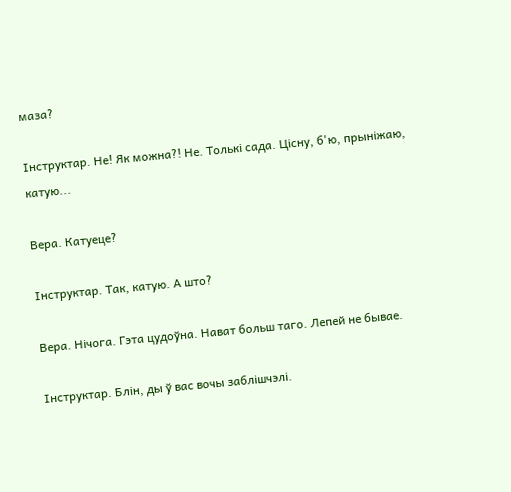маза?

Інструктар. Не! Як можна?! Не. Толькі сада. Цісну, б'ю, прыніжаю, катую...

Вера. Катуеце?

Інструктар. Так, катую. А што?

Вера. Нічога. Гэта цудоўна. Нават больш таго. Лепей не бывае.

Інструктар. Блін, ды ў вас вочы заблішчэлі.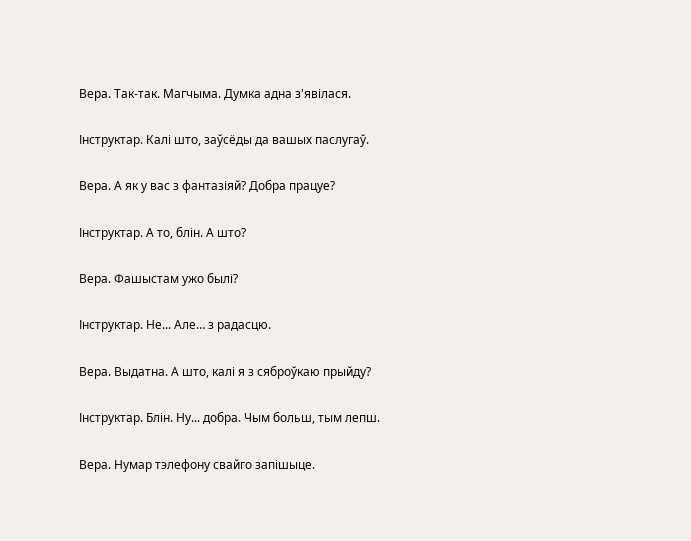Вера. Так-так. Магчыма. Думка адна з'явілася.

Інструктар. Калі што, заўсёды да вашых паслугаў.

Вера. А як у вас з фантазіяй? Добра працуе?

Інструктар. А то, блін. А што?

Вера. Фашыстам ужо былі?

Інструктар. Не... Але… з радасцю.

Вера. Выдатна. А што, калі я з сяброўкаю прыйду?

Інструктар. Блін. Ну... добра. Чым больш, тым лепш.

Вера. Нумар тэлефону свайго запішыце.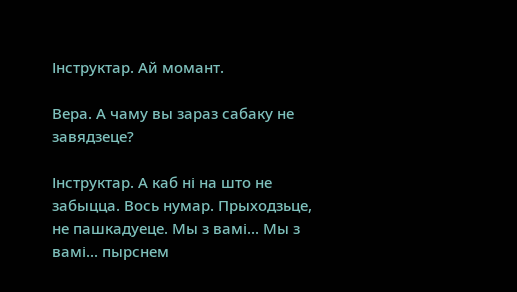Інструктар. Ай момант.

Вера. А чаму вы зараз сабаку не завядзеце?

Інструктар. А каб ні на што не забыцца. Вось нумар. Прыходзьце, не пашкадуеце. Мы з вамі... Мы з вамі... пырснем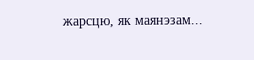жарсцю, як маянэзам...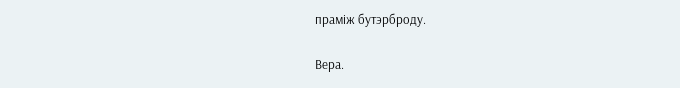праміж бутэрброду.

Вера.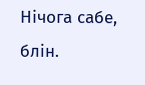Нічога сабе, блін.